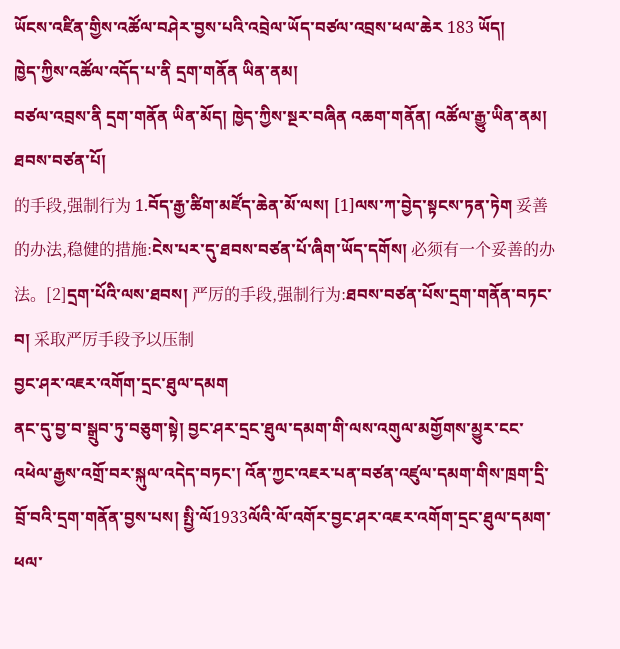ཡོངས་འཛིན་གྱིས་འཚོལ་བཤེར་བྱས་པའི་འབྲེལ་ཡོད་བཙལ་འབྲས་ཕལ་ཆེར 183 ཡོད།
ཁྱེད་ཀྱིས་འཚོལ་འདོད་པ་ནི དྲག་གནོན ཡིན་ནམ།
བཙལ་འབྲས་ནི དྲག་གནོན ཡིན་མོད། ཁྱེད་ཀྱིས་སྔར་བཞིན འཆག་གནོན། འཚོལ་རྒྱུ་ཡིན་ནམ།
ཐབས་བཙན་པོ།
的手段,强制行为 1.བོད་རྒྱ་ཚིག་མཛོད་ཆེན་མོ་ལས། [1]ལས་ཀ་བྱེད་སྟངས་ཏན་ཏེག 妥善的办法,稳健的措施:ངེས་པར་དུ་ཐབས་བཙན་པོ་ཞིག་ཡོད་དགོས། 必须有一个妥善的办法。[2]དྲག་པོའི་ལས་ཐབས། 严厉的手段,强制行为:ཐབས་བཙན་པོས་དྲག་གནོན་བཏང་བ། 采取严厉手段予以压制
བྱང་ཤར་འཇར་འགོག་དྲང་ཐུལ་དམག
ནང་དུ་བྱ་བ་སྒྲུབ་ཏུ་བཅུག་སྟེ། བྱང་ཤར་དྲང་ཐུལ་དམག་གི་ལས་འགུལ་མགྱོགས་མྱུར་ངང་འཕེལ་རྒྱས་འགྲོ་བར་སྐུལ་འདེད་བཏང་། འོན་ཀྱང་འཇར་པན་བཙན་འཛུལ་དམག་གིས་ཁྲག་དྲི་བྲོ་བའི་དྲག་གནོན་བྱས་པས། སྤྱི་ལོ1933ལོའི་ལོ་འགོར་བྱང་ཤར་འཇར་འགོག་དྲང་ཐུལ་དམག་ཕལ་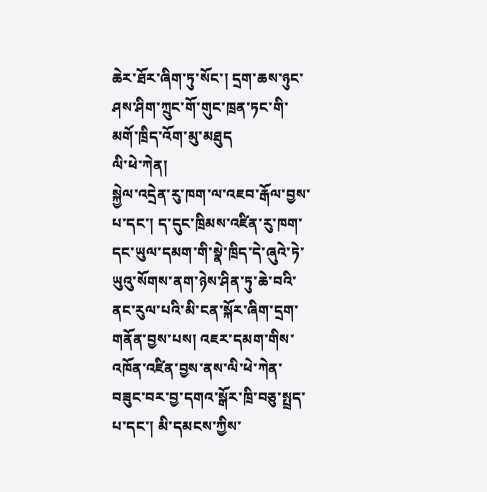ཆེར་ཐོར་ཞིག་ཏུ་སོང་། དྲག་ཆས་ཉུང་ཤས་ཤིག་ཀྲུང་གོ་གུང་ཁྲན་ཏང་གི་མགོ་ཁྲིད་འོག་མུ་མཐུད
ལི་ཕེ་ཀེན།
སྐྱེལ་འདྲེན་རུ་ཁག་ལ་འཇབ་རྒོལ་བྱས་པ་དང་། ད་དུང་ཁྲིམས་འཛིན་རུ་ཁག་དང་ཡུལ་དམག་གི་སྣེ་ཁྲིད་དེ་ཞུའེ་ཏེ་ཡུའུ་སོགས་ནག་ཉེས་ཤིན་ཏུ་ཆེ་བའི་ནང་རུལ་པའི་མི་ངན་སྐོར་ཞིག་དྲག་གནོན་བྱས་པས། འཇར་དམག་གིས་འཁོན་འཛིན་བྱས་ནས་ལི་ཕེ་ཀེན་བཟུང་བར་བྱ་དགའ་སྒོར་ཁྲི་བཅུ་སྤྲད་པ་དང་། མི་དམངས་ཀྱིས་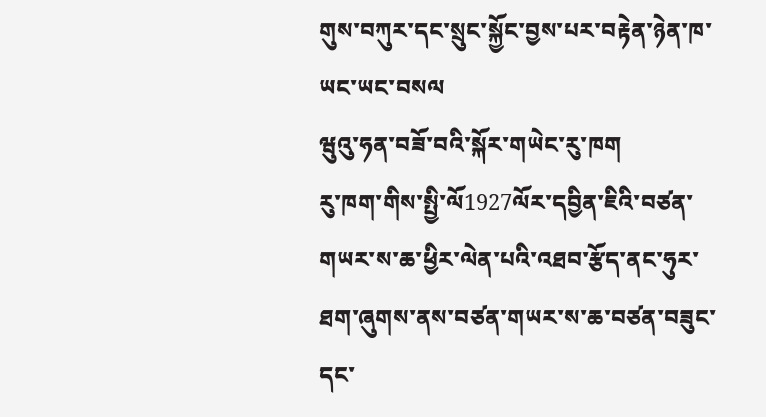གུས་བཀུར་དང་སྲུང་སྐྱོང་བྱས་པར་བརྟེན་ཉེན་ཁ་ཡང་ཡང་བསལ
ཝུའུ་ཧན་བཟོ་བའི་སྐོར་གཡེང་རུ་ཁག
རུ་ཁག་གིས་སྤྱི་ལོ1927ལོར་དབྱིན་ཇིའི་བཙན་གཡར་ས་ཆ་ཕྱིར་ལེན་པའི་འཐབ་རྩོད་ནང་ཧུར་ཐག་ཞུགས་ནས་བཙན་གཡར་ས་ཆ་བཙན་བཟུང་དང་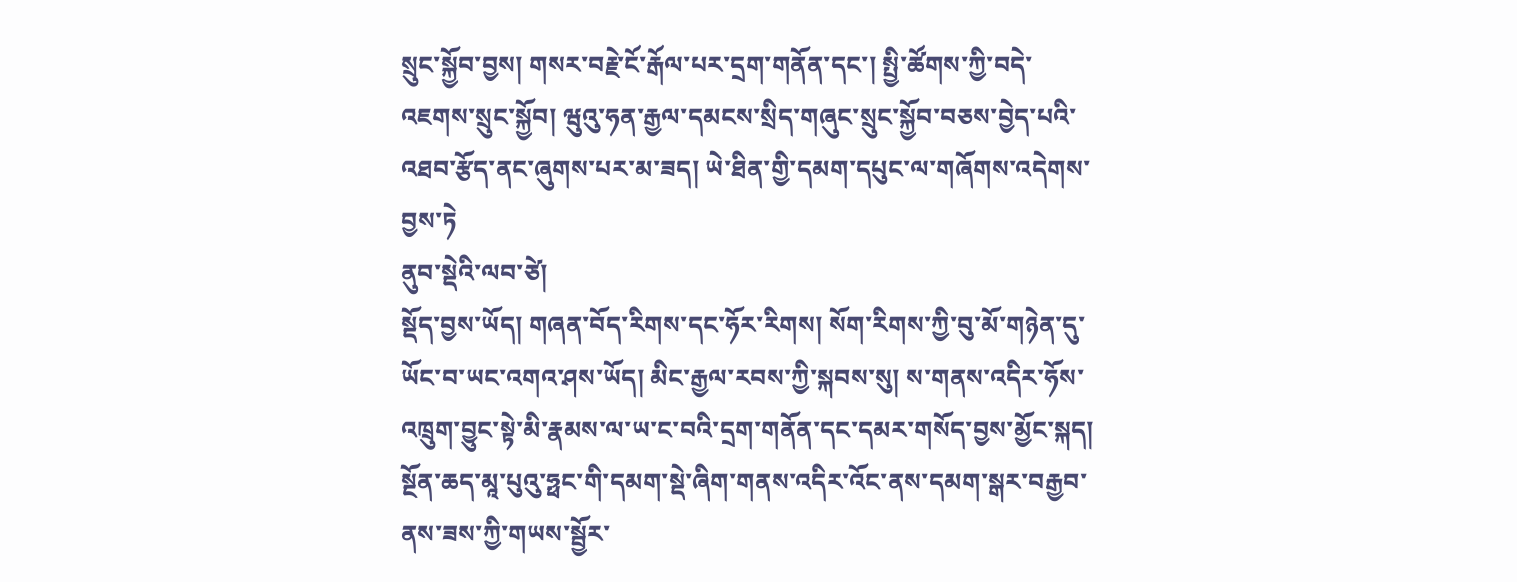སྲུང་སྐྱོབ་བྱས། གསར་བརྗེ་ངོ་རྒོལ་པར་དྲག་གནོན་དང་། སྤྱི་ཚོགས་ཀྱི་བདེ་འཇགས་སྲུང་སྐྱོབ། ཝུའུ་ཧན་རྒྱལ་དམངས་སྲིད་གཞུང་སྲུང་སྐྱོབ་བཅས་བྱེད་པའི་འཐབ་རྩོད་ནང་ཞུགས་པར་མ་ཟད། ཡེ་ཐིན་གྱི་དམག་དཔུང་ལ་གཞོགས་འདེགས་བྱས་ཏེ
ནུབ་སྡེའི་ལབ་ཙེ།
སྡོད་བྱས་ཡོད། གཞན་བོད་རིགས་དང་ཧོར་རིགས། སོག་རིགས་ཀྱི་བུ་མོ་གཉེན་དུ་ཡོང་བ་ཡང་འགའ་ཤས་ཡོད། མིང་རྒྱལ་རབས་ཀྱི་སྐབས་སུ། ས་གནས་འདིར་ཧོས་འཁྲུག་བྱུང་སྟེ་མི་རྣམས་ལ་ཡ་ང་བའི་དྲག་གནོན་དང་དམར་གསོད་བྱས་མྱོང་སྐད། སྔོན་ཆད་མཱ་པུའུ་ཧྥང་གི་དམག་སྡེ་ཞིག་གནས་འདིར་འོང་ནས་དམག་སྒར་བརྒྱབ་ནས་ཟས་ཀྱི་གཡས་སྦྱོར་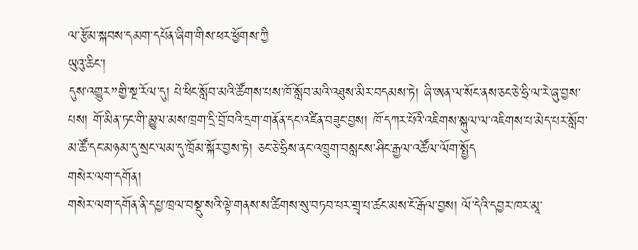ལ་རྩོམ་སྐབས་དམག་དཔོན་ཞིག་གིས་ཕར་ཕྱོགས་ཀྱི
ཡུའུ་ཆིང་།
དུས་འགྱུར”གྱི་སྔ་རོལ་དུ། པེ་ཕིང་སློབ་མའི་ཚོགས་པས་ཁོ་སློབ་མའི་འཐུས་མིར་བདམས་ཏེ། ཞི་ཨན་ལ་སོང་ནས་ཅང་ཅེ་ཧྲི་ལ་རེ་ཞུ་བྱས་པས། གོ་མིན་ཏང་གི་མྱུལ་མས་ཁྲག་དྲི་བྲོ་བའི་དྲག་གནོན་དང་འཛིན་བཟུང་བྱས། ཁོ་དཀར་པོའི་འཇིགས་སྐུལ་ལ་འཇིགས་པ་མེད་པར་སློབ་མ་ཚོ་དང་མཉམ་དུ་སྲང་ལམ་དུ་ཁྲོམ་སྐོར་བྱས་ཏེ། ཅང་ཅེ་ཧྲིས་ནང་འཁྲུག་བསླངས་ཤིང་རྒྱལ་འཚོལ་ལོག་སྤྱོད
གསེར་ལག་དགོན།
གསེར་ལག་དགོན་ནི་དཔྱ་ཁྲལ་བསྡུ་སའི་ལྟེ་གནས་ས་ཚིགས་སུ་བཏབ་པར་གྲྭ་པ་ཚང་མས་ངོ་རྒོལ་བྱས། ལོ་དེའི་དབྱར་ཁར་མཱ་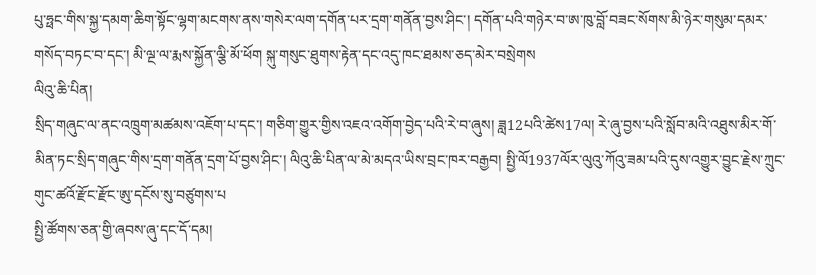པུ་ཧྥང་གིས་སྐྱ་དམག་ཆིག་སྟོང་ལྷག་མངགས་ནས་གསེར་ལག་དགོན་པར་དྲག་གནོན་བྱས་ཤིང་། དགོན་པའི་གཉེར་བ་ཨ་ཁུ་བློ་བཟང་སོགས་མི་ཉེར་གསུམ་དམར་གསོད་བཏང་བ་དང་། མི་ལྔ་ལ་རྨས་སྐྱོན་ལྕི་མོ་ཕོག སྐུ་གསུང་ཐུགས་རྟེན་དང་འདུ་ཁང་ཐམས་ཅད་མེར་བསྲེགས
ལིའུ་ཆི་པིན།
སྲིད་གཞུང་ལ་ནང་འཁྲུག་མཚམས་འཇོག་པ་དང་། གཅིག་གྱུར་གྱིས་འཇའ་འགོག་བྱེད་པའི་རེ་བ་ཞུས། ཟླ12པའི་ཚེས17ལ། རེ་ཞུ་བྱས་པའི་སློབ་མའི་འཐུས་མིར་གོ་མིན་ཏང་སྲིད་གཞུང་གིས་དྲག་གནོན་དྲག་པོ་བྱས་ཤིང་། ལིའུ་ཆི་པིན་ལ་མེ་མདའ་ཡིས་བྲང་ཁར་བརྒྱབ། སྤྱི་ལོ1937ལོར་ལུའུ་ཀོའུ་ཟམ་པའི་དུས་འགྱུར་བྱུང་རྗེས་ཀྲུང་གུང་ཚའོ་རྫོང་རྫོང་ཨུ་དངོས་སུ་བཙུགས་པ
སྤྱི་ཚོགས་ཅན་གྱི་ཞབས་ཞུ་དང་དོ་དམ།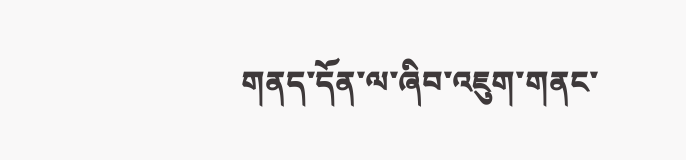གནད་དོན་ལ་ཞིབ་འཇུག་གནང་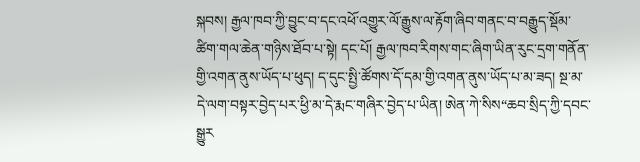སྐབས། རྒྱལ་ཁབ་ཀྱི་བྱུང་བ་དང་འཕོ་འགྱུར་ལོ་རྒྱུས་ལ་རྟོག་ཞིབ་གནང་བ་བརྒྱུད་སྡོམ་ཚིག་གལ་ཆེན་གཉིས་ཐོབ་པ་སྟེ། དང་པོ། རྒྱལ་ཁབ་རིགས་གང་ཞིག་ཡིན་རུང་དྲག་གནོན་གྱི་འགན་ནུས་ཡོད་པ་ཕུད། ད་དུང་སྤྱི་ཚོགས་དོ་དམ་གྱི་འགན་ནུས་ཡོད་པ་མ་ཟད། སྔ་མ་དེ་ལག་བསྟར་བྱེད་པར་ཕྱི་མ་དེ་རྨང་གཞིར་བྱེད་པ་ཡིན། ཨེན་ཀེ་སིས“ཆབ་སྲིད་ཀྱི་དབང་སྒྱུར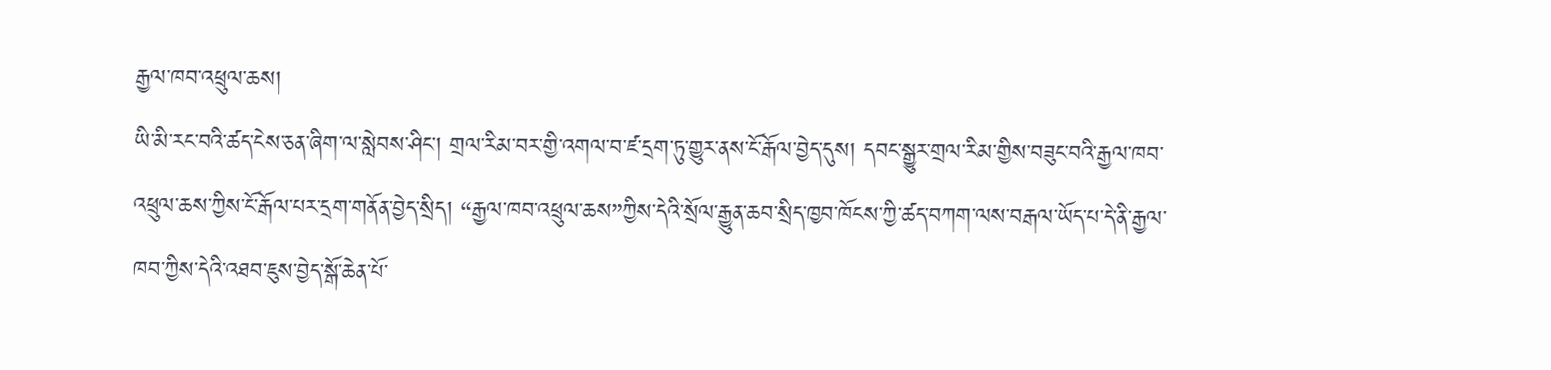རྒྱལ་ཁབ་འཕྲུལ་ཆས།
ཡི་མི་རང་བའི་ཚད་ངེས་ཅན་ཞིག་ལ་སླེབས་ཤིང་། གྲལ་རིམ་བར་གྱི་འགལ་བ་ཛ་དྲག་ཏུ་གྱུར་ནས་ངོ་རྒོལ་བྱེད་དུས། དབང་སྒྱུར་གྲལ་རིམ་གྱིས་བཟུང་བའི་རྒྱལ་ཁབ་འཕྲུལ་ཆས་ཀྱིས་ངོ་རྒོལ་པར་དྲག་གནོན་བྱེད་སྲིད། “རྒྱལ་ཁབ་འཕྲུལ་ཆས”ཀྱིས་དེའི་སྲོལ་རྒྱུན་ཆབ་སྲིད་ཁྱབ་ཁོངས་ཀྱི་ཚད་བཀག་ལས་བརྒལ་ཡོད་པ་དེ་ནི་རྒྱལ་ཁབ་ཀྱིས་དེའི་འཐབ་ཇུས་བྱེད་སྒོ་ཆེན་པོ་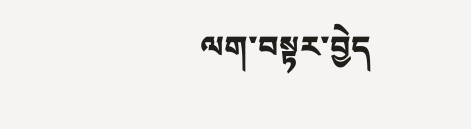ལག་བསྟར་བྱེད